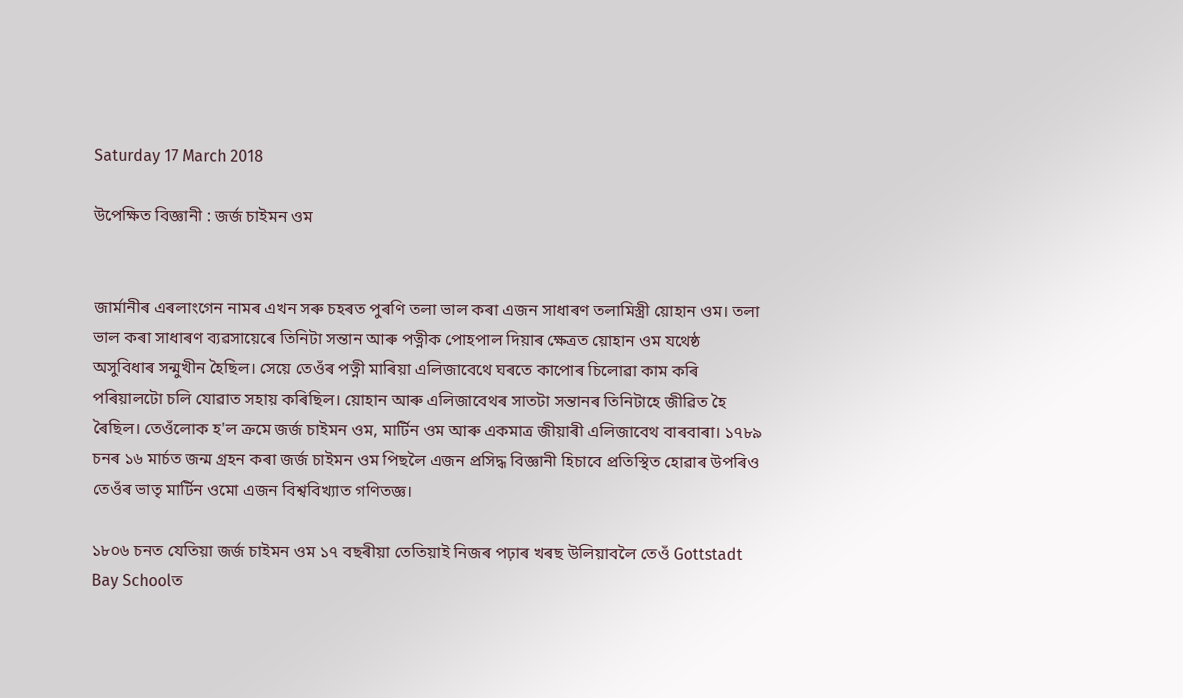Saturday 17 March 2018

উপেক্ষিত বিজ্ঞানী : জৰ্জ চাইমন ওম


জাৰ্মানীৰ এৰলাংগেন নামৰ এখন সৰু চহৰত পুৰণি তলা ভাল কৰা এজন সাধাৰণ তলামিস্ত্ৰী য়োহান ওম। তলা ভাল কৰা সাধাৰণ ব্যৱসায়েৰে তিনিটা সন্তান আৰু পত্নীক পোহপাল দিয়াৰ ক্ষেত্ৰত য়োহান ওম যথেষ্ঠ অসুবিধাৰ সন্মুখীন হৈছিল। সেয়ে তেওঁৰ পত্নী মাৰিয়া এলিজাবেথে ঘৰতে কাপোৰ চিলোৱা কাম কৰি পৰিয়ালটো চলি যোৱাত সহায় কৰিছিল। য়োহান আৰু এলিজাবেথৰ সাতটা সন্তানৰ তিনিটাহে জীৱিত হৈ ৰৈছিল। তেওঁলোক হ'ল ক্ৰমে জৰ্জ চাইমন ওম, মাৰ্টিন ওম আৰু একমাত্ৰ জীয়াৰী এলিজাবেথ বাৰবাৰা। ১৭৮৯ চনৰ ১৬ মাৰ্চত জন্ম গ্ৰহন কৰা জৰ্জ চাইমন ওম পিছলৈ এজন প্ৰসিদ্ধ বিজ্ঞানী হিচাবে প্ৰতিস্থিত হোৱাৰ উপৰিও তেওঁৰ ভাতৃ মাৰ্টিন ওমো এজন বিশ্ববিখ্যাত গণিতজ্ঞ।

১৮০৬ চনত যেতিয়া জৰ্জ চাইমন ওম ১৭ বছৰীয়া তেতিয়াই নিজৰ পঢ়াৰ খৰছ উলিয়াবলৈ তেওঁ Gottstadt Bay Schoolত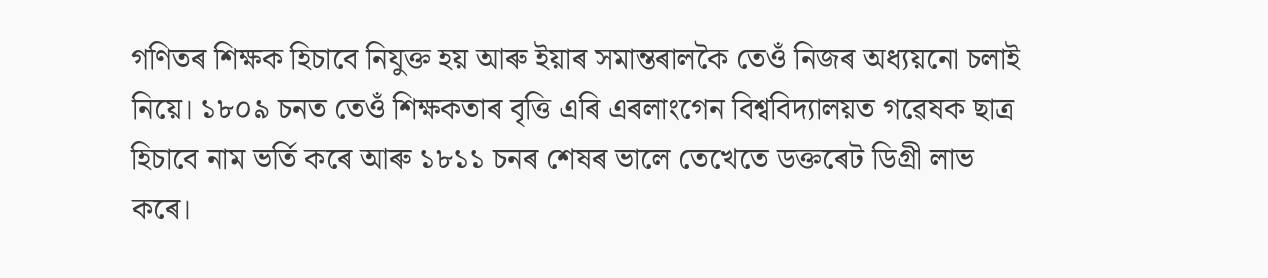গণিতৰ শিক্ষক হিচাবে নিযুক্ত হয় আৰু ইয়াৰ সমান্তৰালকৈ তেওঁ নিজৰ অধ্যয়নো চলাই নিয়ে। ১৮০৯ চনত তেওঁ শিক্ষকতাৰ বৃত্তি এৰি এৰলাংগেন বিশ্ববিদ্যালয়ত গৱেষক ছাত্ৰ হিচাবে নাম ভৰ্তি কৰে আৰু ১৮১১ চনৰ শেষৰ ভালে তেখেতে ডক্তৰেট ডিগ্ৰী লাভ কৰে।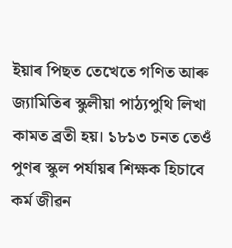ইয়াৰ পিছত তেখেতে গণিত আৰু জ্যামিতিৰ স্কুলীয়া পাঠ্যপুথি লিখা কামত ব্ৰতী হয়। ১৮১৩ চনত তেওঁ পুণৰ স্কুল পৰ্যায়ৰ শিক্ষক হিচাবে কৰ্ম জীৱন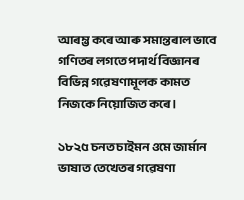আৰম্ভ কৰে আৰু সমান্তৰাল ভাবে গণিতৰ লগতে পদাৰ্থ বিজ্ঞানৰ বিভিন্ন গৱেষণামূলক কামত নিজকে নিয়োজিত কৰে।

১৮২৫ চনত চাইমন ওমে জাৰ্মান ভাষাত তেখেতৰ গৱেষণা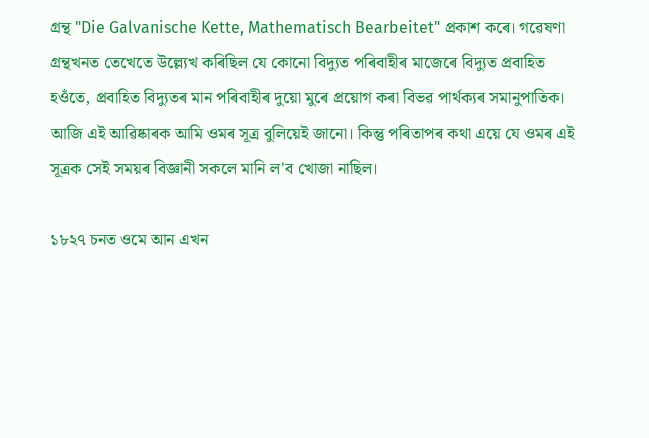গ্ৰন্থ "Die Galvanische Kette, Mathematisch Bearbeitet" প্ৰকাশ কৰে। গৱেষণা গ্ৰন্থখনত তেখেতে উল্ল্যেখ কৰিছিল যে কোনো বিদ্যুত পৰিবাহীৰ মাজেৰে বিদ্যুত প্ৰবাহিত হওঁতে, প্ৰবাহিত বিদ্যুতৰ মান পৰিবাহীৰ দুয়ো মুৰে প্ৰয়োগ কৰা বিভৱ পাৰ্থক্যৰ সমানুপাতিক। আজি এই আৱিষ্কাৰক আমি ওমৰ সূত্ৰ বুলিয়েই জানো। কিন্তু পৰিতাপৰ কথা এয়ে যে ওমৰ এই সূত্ৰক সেই সময়ৰ বিজ্ঞানী সকলে মানি ল'ব খোজা নাছিল।

১৮২৭ চনত ওমে আন এখন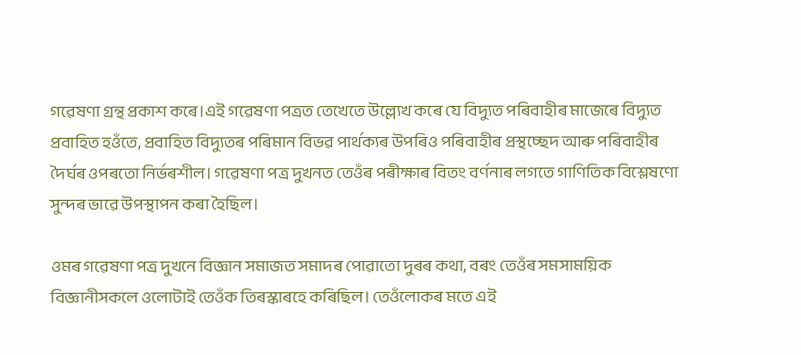গৱেষণা গ্ৰন্থ প্ৰকাশ কৰে।এই গৱেষণা পত্ৰত তেখেতে উল্ল্যেখ কৰে যে বিদ্যুত পৰিবাহীৰ মাজেৰে বিদ্যুত প্ৰবাহিত হওঁতে, প্ৰবাহিত বিদ্যুতৰ পৰিমান বিভৱ পাৰ্থক্যৰ উপৰিও পৰিবাহীৰ প্ৰস্থচ্ছেদ আৰু পৰিবাহীৰ দৈৰ্ঘৰ ওপৰতো নিৰ্ভৰশীল। গৱেষণা পত্ৰ দুখনত তেওঁৰ পৰীক্ষাৰ বিতং বৰ্ণনাৰ লগতে গাণিতিক বিশ্লেষণো সুন্দৰ ভাৱে উপস্থাপন কৰা হৈছিল।

ওমৰ গৱেষণা পত্ৰ দুখনে বিজ্ঞান সমাজত সমাদৰ পোৱাতো দুৰৰ কথা, বৰং তেওঁৰ সমসাময়িক বিজ্ঞানীসকলে ওলোটাই তেওঁক তিৰস্কাৰহে কৰিছিল। তেওঁলোকৰ মতে এই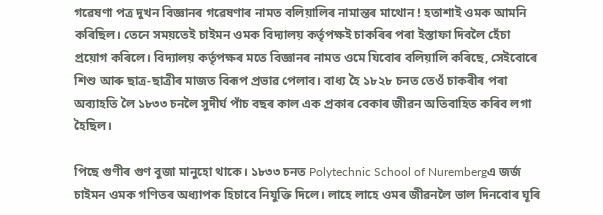গৱেষণা পত্ৰ দুখন বিজ্ঞানৰ গৱেষণাৰ নামত বলিয়ালিৰ নামান্তৰ মাথোন ! হতাশাই ওমক আমনি কৰিছিল। তেনে সময়তেই চাইমন ওমক বিদ্যালয় কৰ্তৃপক্ষই চাকৰিৰ পৰা ইস্তাফা দিবলৈ হেঁচা প্ৰয়োগ কৰিলে। বিদ্যালয় কৰ্তৃপক্ষৰ মতে বিজ্ঞানৰ নামত ওমে যিবোৰ বলিয়ালি কৰিছে, সেইবোৰে শিশু আৰু ছাত্ৰ-ছাত্ৰীৰ মাজত বিৰূপ প্ৰভাৱ পেলাব। বাধ্য হৈ ১৮২৮ চনত তেওঁ চাকৰীৰ পৰা অব্যাহতি লৈ ১৮৩৩ চনলৈ সুদীৰ্ঘ পাঁচ বছৰ কাল এক প্ৰকাৰ বেকাৰ জীৱন অতিবাহিত কৰিব লগা হৈছিল।

পিছে গুণীৰ গুণ বুজা মানুহো থাকে। ১৮৩৩ চনত Polytechnic School of Nurembergএ জৰ্জ চাইমন ওমক গণিতৰ অধ্যাপক হিচাবে নিযুক্তি দিলে। লাহে লাহে ওমৰ জীৱনলৈ ভাল দিনবোৰ ঘূৰি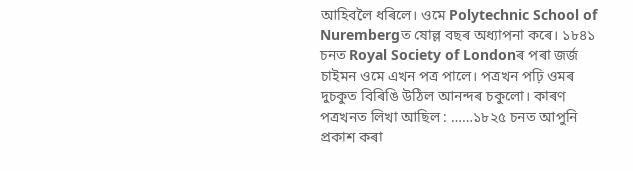আহিবলৈ ধৰিলে। ওমে Polytechnic School of Nurembergত ষোল্ল বছৰ অধ্যাপনা কৰে। ১৮৪১ চনত Royal Society of Londonৰ পৰা জৰ্জ চাইমন ওমে এখন পত্ৰ পালে। পত্ৰখন পঢ়ি ওমৰ দুচকুত বিৰিঙি উঠিল আনন্দৰ চকুলো। কাৰণ পত্ৰখনত লিখা আছিল : ……১৮২৫ চনত আপুনি প্ৰকাশ কৰা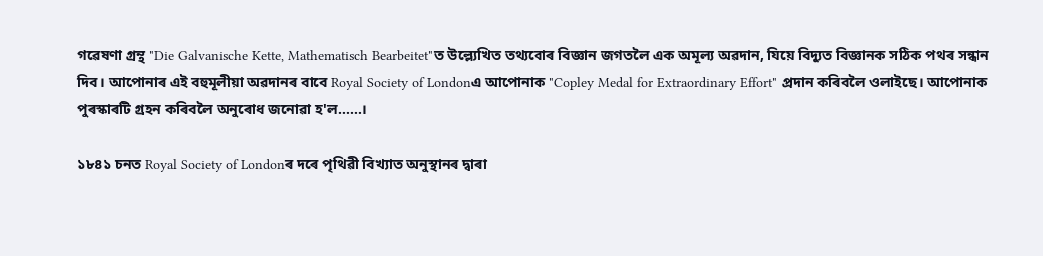গৱেষণা গ্ৰন্থ "Die Galvanische Kette, Mathematisch Bearbeitet"ত উল্ল্যেখিত তথ্যবোৰ বিজ্ঞান জগতলৈ এক অমূল্য অৱদান, যিয়ে বিদ্যুত বিজ্ঞানক সঠিক পথৰ সন্ধান দিব। আপোনাৰ এই বহুমূলীয়া অৱদানৰ বাবে Royal Society of Londonএ আপোনাক "Copley Medal for Extraordinary Effort" প্ৰদান কৰিবলৈ ওলাইছে। আপোনাক পুৰস্কাৰটি গ্ৰহন কৰিবলৈ অনুৰোধ জনোৱা হ'ল……।

১৮৪১ চনত Royal Society of Londonৰ দৰে পৃথিৱী বিখ্যাত অনুস্থানৰ দ্বাৰা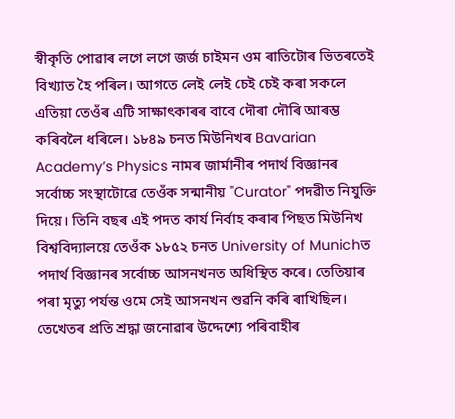স্বীকৃতি পোৱাৰ লগে লগে জৰ্জ চাইমন ওম ৰাতিটোৰ ভিতৰতেই বিখ্যাত হৈ পৰিল। আগতে লেই লেই চেই চেই কৰা সকলে এতিয়া তেওঁৰ এটি সাক্ষাৎকাৰৰ বাবে দৌৰা দৌৰি আৰম্ভ কৰিবলৈ ধৰিলে। ১৮৪৯ চনত মিউনিখৰ Bavarian Academy’s Physics নামৰ জাৰ্মানীৰ পদাৰ্থ বিজ্ঞানৰ সৰ্বোচ্চ সংস্থাটোৱে তেওঁক সন্মানীয় "Curator" পদৱীত নিযুক্তি দিয়ে। তিনি বছৰ এই পদত কাৰ্য নিৰ্বাহ কৰাৰ পিছত মিউনিখ বিশ্ববিদ্যালয়ে তেওঁক ১৮৫২ চনত University of Munichত পদাৰ্থ বিজ্ঞানৰ সৰ্বোচ্চ আসনখনত অধিস্থিত কৰে। তেতিয়াৰ পৰা মৃত্যু পৰ্যন্ত ওমে সেই আসনখন শুৱনি কৰি ৰাখিছিল। তেখেতৰ প্ৰতি শ্ৰদ্ধা জনোৱাৰ উদ্দেশ্যে পৰিবাহীৰ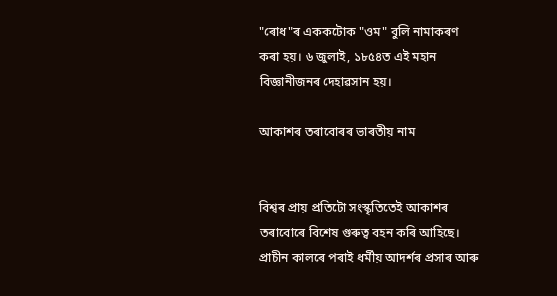"ৰোধ"ৰ এককটোক "ওম" বুলি নামাকৰণ কৰা হয়। ৬ জুলাই, ১৮৫৪ত এই মহান বিজ্ঞানীজনৰ দেহাৱসান হয়।

আকাশৰ তৰাবোৰৰ ভাৰতীয় নাম


বিশ্বৰ প্ৰায় প্রতিটো সংস্কৃতিতেই আকাশৰ তৰাবোৰে বিশেষ গুৰুত্ব বহন কৰি আহিছে। প্ৰাচীন কালৰে পৰাই ধর্মীয় আদৰ্শৰ প্ৰসাৰ আৰু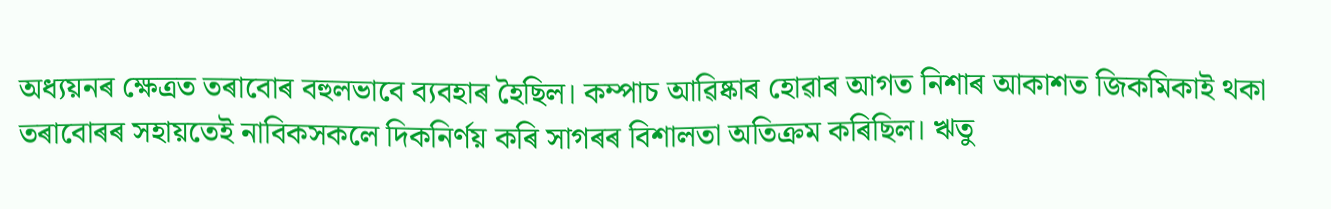অধ্যয়নৰ ক্ষেত্ৰত তৰাবোৰ বহুলভাবে ব্যবহাৰ হৈছিল। কম্পাচ আৱিষ্কাৰ হোৱাৰ আগত নিশাৰ আকাশত জিকমিকাই থকা তৰাবোৰৰ সহায়তেই নাবিকসকলে দিকনির্ণয় কৰি সাগৰৰ বিশালতা অতিক্ৰম কৰিছিল। ঋতু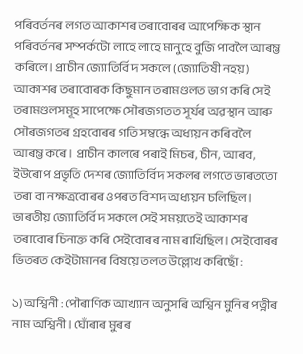পৰিবৰ্তনৰ লগত আকাশৰ তৰাবোৰৰ আপেক্ষিক স্থান পৰিবৰ্তনৰ সম্পর্কটো লাহে লাহে মানুহে বুজি পাবলৈ আৰম্ভ কৰিলে। প্রাচীন জ্যোতির্বিদ সকলে (জ্যোতিষী নহয়) আকাশৰ তৰাবোৰক কিছুমান তৰামণ্ডলত ভাগ কৰি সেই তৰামণ্ডলসমূহ সাপেক্ষে সৌৰজগতত সূর্যৰ অৱস্থান আৰু সৌৰজগতৰ গ্রহবোৰৰ গতি সম্বন্ধে অধ্যয়ন কৰিবলৈ আৰম্ভ কৰে। প্ৰাচীন কালৰে পৰাই মিচৰ, চীন, আৰব, ইউৰোপ প্ৰভৃতি দেশৰ জ্যোতির্বিদ সকলৰ লগতে ভাৰততো তৰা বা নক্ষত্ৰবোৰৰ ওপৰত বিশদ অধ্যয়ন চলিছিল। ভাৰতীয় জ্যোতির্বিদ সকলে সেই সময়তেই আকাশৰ তৰাবোৰ চিনাক্ত কৰি সেইবোৰৰ নাম ৰাখিছিল। সেইবোৰৰ ভিতৰত কেইটামানৰ বিষয়ে তলত উল্ল্যেখ কৰিছোঁ :

১) অশ্বিনী : পৌৰাণিক আখ্যান অনুসৰি অশ্বিন মুনিৰ পত্নীৰ নাম অশ্বিনী। ঘোঁৰাৰ মুৰৰ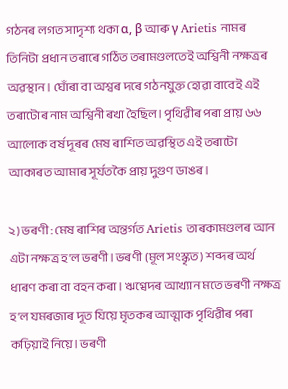গঠনৰ লগত সাদৃশ্য থকা α, β আৰু γ Arietis নামৰ তিনিটা প্ৰধান তৰাৰে গঠিত তৰামণ্ডলতেই অশ্বিনী নক্ষত্ৰৰ অৱস্থান। ঘোঁৰা বা অশ্বৰ দৰে গঠনযুক্ত হোৱা বাবেই এই তৰাটোৰ নাম অশ্বিনী ৰখা হৈছিল। পৃথিৱীৰ পৰা প্ৰায় ৬৬ আলোক বৰ্ষ দূৰৰ মেষ ৰাশিত অৱস্থিত এই তৰাটো আকাৰত আমাৰ সূৰ্যতকৈ প্ৰায় দুগুণ ডাঙৰ।

২) ভৰণী : মেষ ৰাশিৰ অন্তৰ্গত Arietis তাৰকামণ্ডলৰ আন এটা নক্ষত্ৰ হ'ল ভৰণী। ভৰণী (মূল সংস্কৃত) শব্দৰ অৰ্থ ধাৰণ কৰা বা বহন কৰা। ঋগ্বেদৰ আখ্যান মতে ভৰণী নক্ষত্ৰ হ'ল যমৰজাৰ দূত যিয়ে মৃতকৰ আত্মাক পৃথিৱীৰ পৰা কঢ়িয়াই নিয়ে। ভৰণী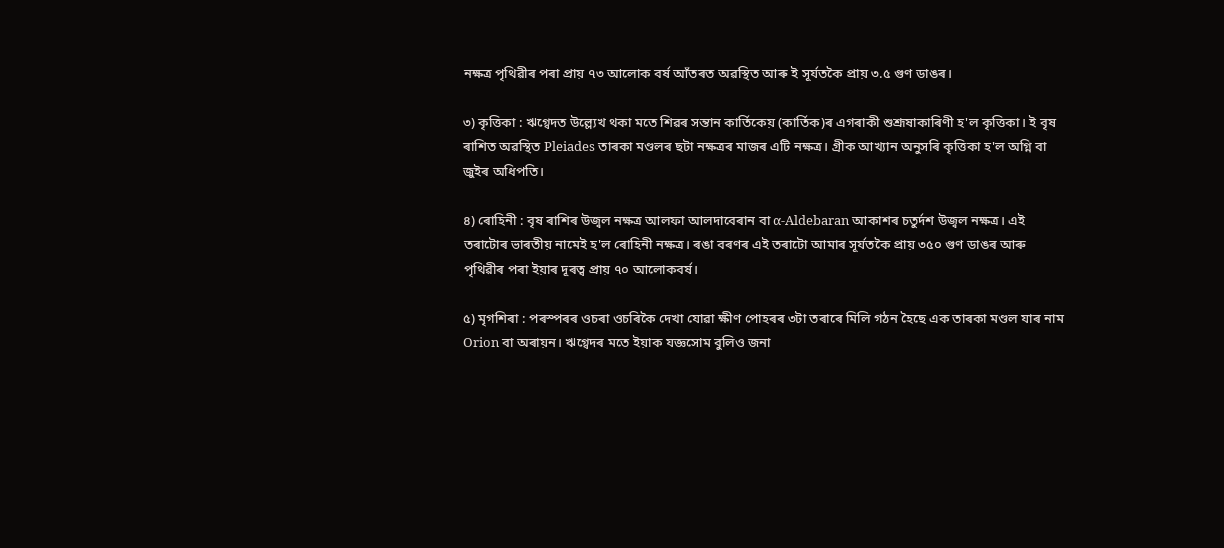নক্ষত্ৰ পৃথিৱীৰ পৰা প্ৰায় ৭৩ আলোক বৰ্ষ আঁতৰত অৱস্থিত আৰু ই সূৰ্যতকৈ প্ৰায় ৩.৫ গুণ ডাঙৰ।

৩) কৃত্তিকা : ঋগ্বেদত উল্ল্যেখ থকা মতে শিৱৰ সন্তান কাৰ্তিকেয় (কাৰ্তিক)ৰ এগৰাকী শুশ্রূষাকাৰিণী হ'ল কৃত্তিকা। ই বৃষ ৰাশিত অৱস্থিত Pleiades তাৰকা মণ্ডলৰ ছটা নক্ষত্ৰৰ মাজৰ এটি নক্ষত্ৰ। গ্ৰীক আখ্যান অনুসৰি কৃত্তিকা হ'ল অগ্নি বা জুইৰ অধিপতি।

৪) ৰোহিনী : বৃষ ৰাশিৰ উজ্বল নক্ষত্ৰ আলফা আলদাবেৰান বা α-Aldebaran আকাশৰ চতুৰ্দশ উজ্বল নক্ষত্ৰ। এই তৰাটোৰ ভাৰতীয় নামেই হ'ল ৰোহিনী নক্ষত্ৰ। ৰঙা বৰণৰ এই তৰাটো আমাৰ সূৰ্যতকৈ প্ৰায় ৩৫০ গুণ ডাঙৰ আৰু পৃথিৱীৰ পৰা ইয়াৰ দূৰত্ব প্ৰায় ৭০ আলোকবৰ্ষ।

৫) মৃগশিৰা : পৰস্পৰৰ ওচৰা ওচৰিকৈ দেখা যোৱা ক্ষীণ পোহৰৰ ৩টা তৰাৰে মিলি গঠন হৈছে এক তাৰকা মণ্ডল যাৰ নাম Orion বা অৰায়ন। ঋগ্বেদৰ মতে ইয়াক যজ্ঞসোম বুলিও জনা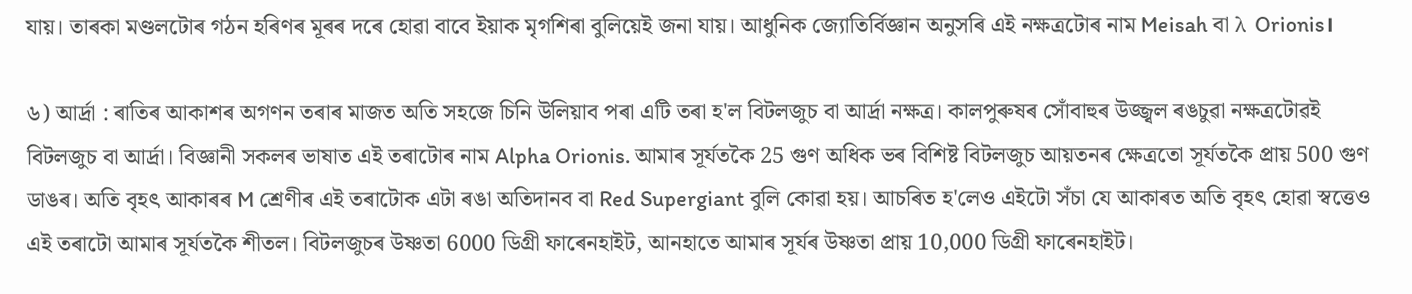যায়। তাৰকা মণ্ডলটোৰ গঠন হৰিণৰ মূৰৰ দৰে হোৱা বাবে ইয়াক মৃগশিৰা বুলিয়েই জনা যায়। আধুনিক জ্যোতির্বিজ্ঞান অনুসৰি এই নক্ষত্রটোৰ নাম Meisah বা λ Orionis।

৬) আৰ্দ্ৰা : ৰাতিৰ আকাশৰ অগণন তৰাৰ মাজত অতি সহজে চিনি উলিয়াব পৰা এটি তৰা হ'ল বিটলজুচ বা আৰ্দ্ৰা নক্ষত্ৰ। কালপুৰুষৰ সোঁবাহুৰ উজ্জ্বল ৰঙচুৱা নক্ষত্ৰটোৱই বিটলজুচ বা আৰ্দ্ৰা। বিজ্ঞানী সকলৰ ভাষাত এই তৰাটোৰ নাম Alpha Orionis. আমাৰ সূৰ্যতকৈ 25 গুণ অধিক ভৰ বিশিষ্ট বিটলজুচ আয়তনৰ ক্ষেত্ৰতো সূৰ্যতকৈ প্ৰায় 500 গুণ ডাঙৰ। অতি বৃহৎ আকাৰৰ M শ্ৰেণীৰ এই তৰাটোক এটা ৰঙা অতিদানব বা Red Supergiant বুলি কোৱা হয়। আচৰিত হ'লেও এইটো সঁচা যে আকাৰত অতি বৃহৎ হোৱা স্বত্তেও এই তৰাটো আমাৰ সূৰ্যতকৈ শীতল। বিটলজুচৰ উষ্ণতা 6000 ডিগ্ৰী ফাৰেনহাইট, আনহাতে আমাৰ সূৰ্যৰ উষ্ণতা প্ৰায় 10,000 ডিগ্ৰী ফাৰেনহাইট।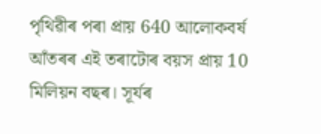পৃথিৱীৰ পৰা প্ৰায় 640 আলোকবৰ্ষ আঁতৰৰ এই তৰাটোৰ বয়স প্ৰায় 10 মিলিয়ন বছৰ। সূৰ্যৰ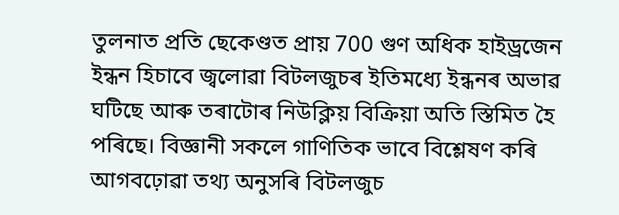তুলনাত প্ৰতি ছেকেণ্ডত প্ৰায় 700 গুণ অধিক হাইড্ৰজেন ইন্ধন হিচাবে জ্বলোৱা বিটলজুচৰ ইতিমধ্যে ইন্ধনৰ অভাৱ ঘটিছে আৰু তৰাটোৰ নিউক্লিয় বিক্ৰিয়া অতি স্তিমিত হৈ পৰিছে। বিজ্ঞানী সকলে গাণিতিক ভাবে বিশ্লেষণ কৰি আগবঢ়োৱা তথ্য অনুসৰি বিটলজুচ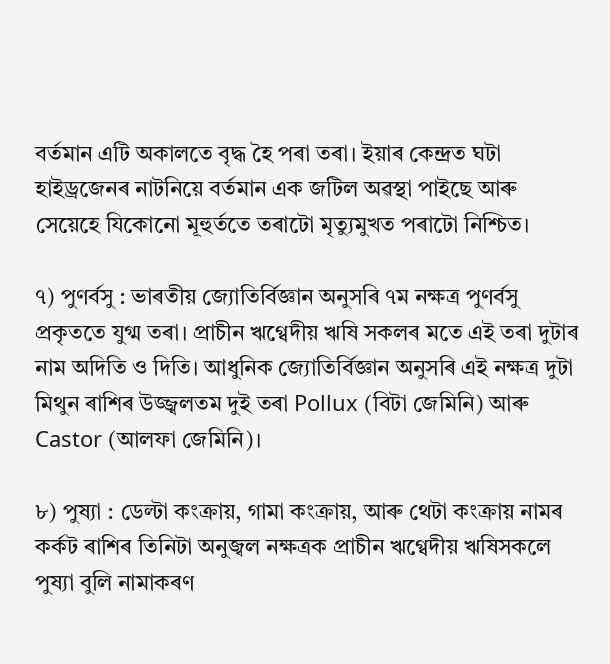বৰ্তমান এটি অকালতে বৃদ্ধ হৈ পৰা তৰা। ইয়াৰ কেন্দ্ৰত ঘটা হাইড্ৰজেনৰ নাটনিয়ে বৰ্তমান এক জটিল অৱস্থা পাইছে আৰু সেয়েহে যিকোনো মূহুৰ্ততে তৰাটো মৃত্যুমুখত পৰাটো নিশ্চিত।

৭) পুণৰ্বসু : ভাৰতীয় জ্যোতির্বিজ্ঞান অনুসৰি ৭ম নক্ষত্ৰ পুণৰ্বসু প্ৰকৃততে যুগ্ম তৰা। প্রাচীন ঋগ্বেদীয় ঋষি সকলৰ মতে এই তৰা দুটাৰ নাম অদিতি ও দিতি। আধুনিক জ্যোতির্বিজ্ঞান অনুসৰি এই নক্ষত্র দুটা মিথুন ৰাশিৰ উজ্জ্বলতম দুই তৰা Pollux (বিটা জেমিনি) আৰু Castor (আলফা জেমিনি)।

৮) পুষ্যা : ডেল্টা কংক্ৰায়, গামা কংক্ৰায়, আৰু থেটা কংক্ৰায় নামৰ কৰ্কট ৰাশিৰ তিনিটা অনুজ্বল নক্ষত্ৰক প্রাচীন ঋগ্বেদীয় ঋষিসকলে পুষ্যা বুলি নামাকৰণ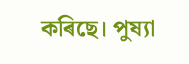কৰিছে। পুষ্যা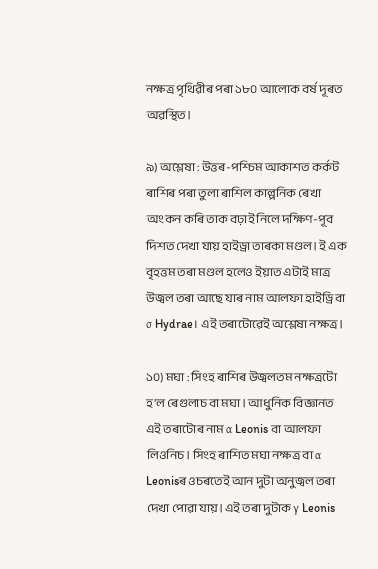নক্ষত্ৰ পৃথিৱীৰ পৰা ১৮০ আলোক বৰ্ষ দূৰত অৱস্থিত।

৯) অশ্লেষা : উত্তৰ-পশ্চিম আকাশত কর্কট ৰাশিৰ পৰা তুলা ৰাশিল কাল্পনিক ৰেখা অংকন কৰি তাক বঢ়াই নিলে দক্ষিণ-পূব দিশত দেখা যায় হাইড্রা তাৰকা মণ্ডল। ই এক বৃহত্তম তৰা মণ্ডল হলেও ইয়াত এটাই মাত্র উজ্বল তৰা আছে যাৰ নাম আলফা হাইড্রি বা σ Hydrae। এই তৰাটোৱেই অশ্লেষা নক্ষত্ৰ।

১০) মঘা : সিংহ ৰাশিৰ উজ্বলতম নক্ষত্ৰটো হ'ল ৰেগুলাচ বা মঘা। আধুনিক বিজ্ঞানত এই তৰাটোৰ নাম α Leonis বা আলফা লিওনিচ। সিংহ ৰাশিত মঘা নক্ষত্ৰ বা α Leonisৰ ওচৰতেই আন দুটা অনুজ্বল তৰা দেখা পোৱা যায়। এই তৰা দুটাক γ Leonis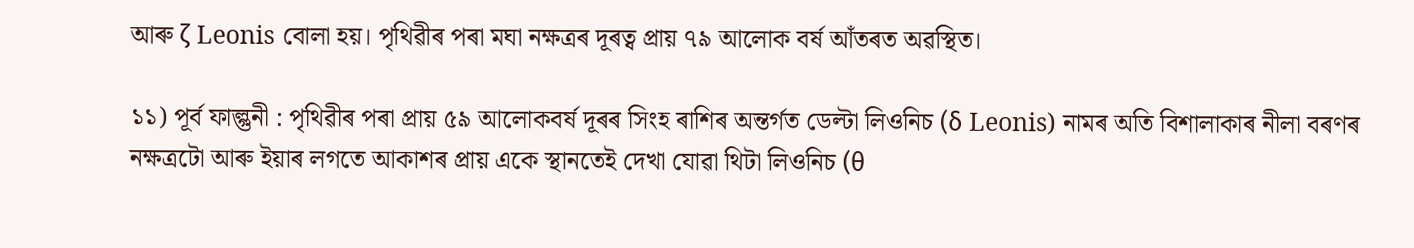আৰু ζ Leonis বোলা হয়। পৃথিৱীৰ পৰা মঘা নক্ষত্ৰৰ দূৰত্ব প্ৰায় ৭৯ আলোক বৰ্ষ আঁতৰত অৱস্থিত।

১১) পূর্ব ফাল্গুনী : পৃথিৱীৰ পৰা প্ৰায় ৫৯ আলোকবৰ্ষ দূৰৰ সিংহ ৰাশিৰ অন্তৰ্গত ডেল্টা লিওনিচ (δ Leonis) নামৰ অতি বিশালাকাৰ নীলা বৰণৰ নক্ষত্ৰটো আৰু ইয়াৰ লগতে আকাশৰ প্ৰায় একে স্থানতেই দেখা যোৱা থিটা লিওনিচ (θ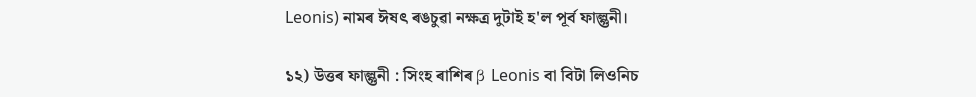Leonis) নামৰ ঈষৎ ৰঙচুৱা নক্ষত্ৰ দুটাই হ'ল পূৰ্ব ফাল্গুনী।

১২) উত্তৰ ফাল্গুনী : সিংহ ৰাশিৰ β Leonis বা বিটা লিওনিচ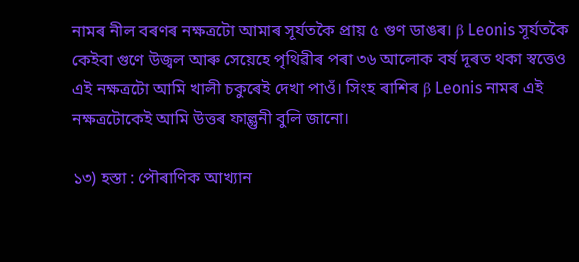নামৰ নীল বৰণৰ নক্ষত্ৰটো আমাৰ সূৰ্যতকৈ প্ৰায় ৫ গুণ ডাঙৰ। β Leonis সূৰ্যতকৈ কেইবা গুণে উজ্বল আৰু সেয়েহে পৃথিৱীৰ পৰা ৩৬ আলোক বৰ্ষ দূৰত থকা স্বত্তেও এই নক্ষত্ৰটো আমি খালী চকুৰেই দেখা পাওঁ। সিংহ ৰাশিৰ β Leonis নামৰ এই নক্ষত্ৰটোকেই আমি উত্তৰ ফাল্গুনী বুলি জানো।

১৩) হস্তা : পৌৰাণিক আখ্যান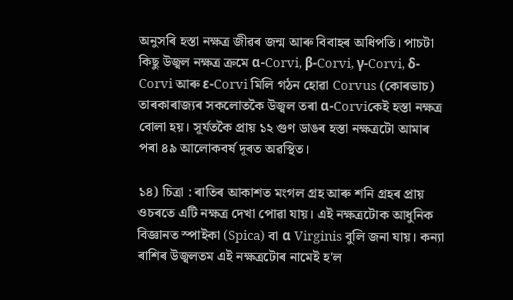অনুসৰি হস্তা নক্ষত্ৰ জীৱৰ জন্ম আৰু বিবাহৰ অধিপতি। পাচটা কিছু উজ্বল নক্ষত্ৰ ক্ৰমে α-Corvi, β-Corvi, γ-Corvi, δ-Corvi আৰু ε-Corvi মিলি গঠন হোৱা Corvus (কোৰভাচ) তাৰকাৰাজ্যৰ সকলোতকৈ উজ্বল তৰা α-Corviকেই হস্তা নক্ষত্ৰ বোলা হয়। সূৰ্যতকৈ প্ৰায় ১২ গুণ ডাঙৰ হস্তা নক্ষত্ৰটো আমাৰ পৰা ৪৯ আলোকবৰ্ষ দূৰত অৱস্থিত।

১৪) চিত্ৰা : ৰাতিৰ আকাশত মংগল গ্ৰহ আৰু শনি গ্ৰহৰ প্ৰায় ওচৰতে এটি নক্ষত্ৰ দেখা পোৱা যায়। এই নক্ষত্ৰটোক আধুনিক বিজ্ঞানত স্পাইকা (Spica) বা α Virginis বুলি জনা যায়। কন্যা ৰাশিৰ উজ্বলতম এই নক্ষত্ৰটোৰ নামেই হ'ল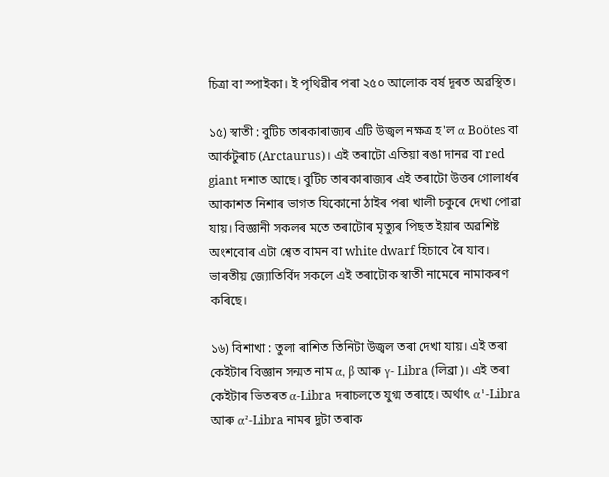চিত্ৰা বা স্পাইকা। ই পৃথিৱীৰ পৰা ২৫০ আলোক বৰ্ষ দূৰত অৱস্থিত।

১৫) স্বাতী : বুটিচ তাৰকাৰাজ্যৰ এটি উজ্বল নক্ষত্ৰ হ'ল α Boötes বা আৰ্কটুৰাচ (Arctaurus)। এই তৰাটো এতিয়া ৰঙা দানৱ বা red giant দশাত আছে। বুটিচ তাৰকাৰাজ্যৰ এই তৰাটো উত্তৰ গোলাৰ্ধৰ আকাশত নিশাৰ ভাগত যিকোনো ঠাইৰ পৰা খালী চকুৰে দেখা পোৱা যায়। বিজ্ঞানী সকলৰ মতে তৰাটোৰ মৃত্যুৰ পিছত ইয়াৰ অৱশিষ্ট অংশবোৰ এটা শ্বেত বামন বা white dwarf হিচাবে ৰৈ যাব। ভাৰতীয় জ্যোতির্বিদ সকলে এই তৰাটোক স্বাতী নামেৰে নামাকৰণ কৰিছে।

১৬) বিশাখা : তুলা ৰাশিত তিনিটা উজ্বল তৰা দেখা যায়। এই তৰা কেইটাৰ বিজ্ঞান সন্মত নাম α, β আৰু γ- Libra (লিব্ৰা)। এই তৰা কেইটাৰ ভিতৰত α-Libra দৰাচলতে যুগ্ম তৰাহে। অৰ্থাৎ α¹-Libra আৰু α²-Libra নামৰ দুটা তৰাক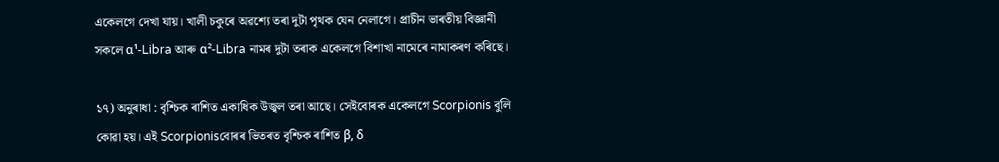একেলগে দেখা যায়। খালী চকুৰে অৱশ্যে তৰা দুটা পৃথক যেন নেলাগে। প্ৰাচীন ভাৰতীয় বিজ্ঞানী সকলে α¹-Libra আৰু α²-Libra নামৰ দুটা তৰাক একেলগে বিশাখা নামেৰে নামাকৰণ কৰিছে।

১৭) অনুৰাধা : বৃশ্চিক ৰাশিত একাধিক উজ্বল তৰা আছে। সেইবোৰক একেলগে Scorpionis বুলি কোৱা হয়। এই Scorpionisবোৰৰ ভিতৰত বৃশ্চিক ৰাশিত β, δ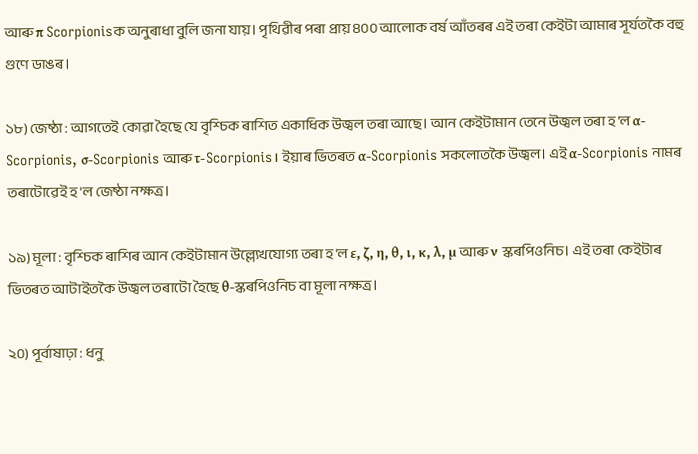আৰু π Scorpionisক অনুৰাধা বুলি জনা যায়। পৃথিৱীৰ পৰা প্ৰায় ৪০০ আলোক বৰ্ষ আঁতৰৰ এই তৰা কেইটা আমাৰ সূৰ্যতকৈ বহু গুণে ডাঙৰ।

১৮) জেষ্ঠা : আগতেই কোৱা হৈছে যে বৃশ্চিক ৰাশিত একাধিক উজ্বল তৰা আছে। আন কেইটামান তেনে উজ্বল তৰা হ'ল α-Scorpionis, σ-Scorpionis আৰু τ-Scorpionis। ইয়াৰ ভিতৰত α-Scorpionis সকলোতকৈ উজ্বল। এই α-Scorpionis নামৰ তৰাটোৱেই হ'ল জেষ্ঠা নক্ষত্ৰ।

১৯) মূলা : বৃশ্চিক ৰাশিৰ আন কেইটামান উল্ল্যেখযোগ্য তৰা হ'ল ε, ζ, η, θ, ι, κ, λ, μ আৰু ν স্কৰপিওনিচ। এই তৰা কেইটাৰ ভিতৰত আটাইতকৈ উজ্বল তৰাটো হৈছে θ-স্কৰপিওনিচ বা মূলা নক্ষত্ৰ।

২০) পূর্বাষাঢ়া : ধনু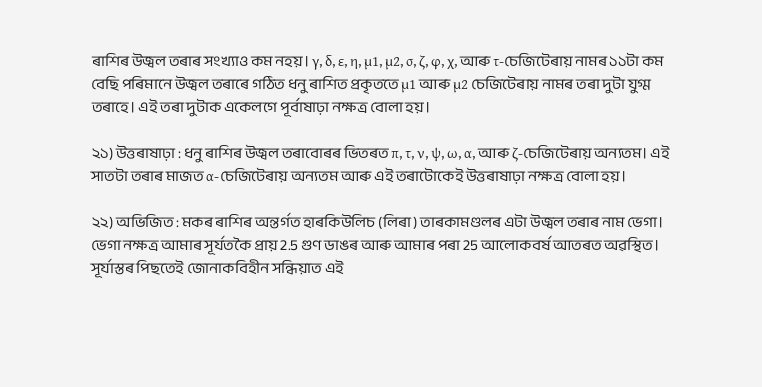ৰাশিৰ উজ্বল তৰাৰ সংখ্যাও কম নহয়। γ, δ, ε, η, μ1, μ2, σ, ζ, φ, χ, আৰু τ-চেজিটেৰায় নামৰ ১১টা কম বেছি পৰিমানে উজ্বল তৰাৰে গঠিত ধনু ৰাশিত প্ৰকৃততে μ1 আৰু μ2 চেজিটেৰায় নামৰ তৰা দুটা যুগ্ম তৰাহে। এই তৰা দুটাক একেলগে পূর্বাষাঢ়া নক্ষত্ৰ বোলা হয়।

২১) উত্তৰাষাঢ়া : ধনু ৰাশিৰ উজ্বল তৰাবোৰৰ ভিতৰত π, τ, ν, ψ, ω, α, আৰু ζ-চেজিটেৰায় অন্যতম। এই সাতটা তৰাৰ মাজত α-চেজিটেৰায় অন্যতম আৰু এই তৰাটোকেই উত্তৰাষাঢ়া নক্ষত্ৰ বোলা হয়।

২২) অভিজিত : মকৰ ৰাশিৰ অন্তৰ্গত হাৰকিউলিচ (লিৰা) তাৰকামণ্ডলৰ এটা উজ্বল তৰাৰ নাম ভেগা। ভেগা নক্ষত্ৰ আমাৰ সূৰ্যতকৈ প্ৰায় 2.5 গুণ ডাঙৰ আৰু আমাৰ পৰা 25 আলোকবৰ্ষ আতৰত অৱস্থিত। সূৰ্যাস্তৰ পিছতেই জোনাকবিহীন সন্ধিয়াত এই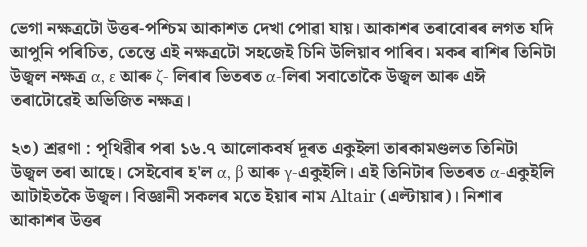ভেগা নক্ষত্ৰটো উত্তৰ-পশ্চিম আকাশত দেখা পোৱা যায়। আকাশৰ তৰাবোৰৰ লগত যদি আপুনি পৰিচিত, তেন্তে এই নক্ষত্ৰটো সহজেই চিনি উলিয়াব পাৰিব। মকৰ ৰাশিৰ তিনিটা উজ্বল নক্ষত্ৰ α, ε আৰু ζ- লিৰাৰ ভিতৰত α-লিৰা সবাতোকৈ উজ্বল আৰু এঈ তৰাটোৱেই অভিজিত নক্ষত্ৰ।

২৩) শ্রৱণা : পৃথিৱীৰ পৰা ১৬.৭ আলোকবৰ্ষ দূৰত একুইলা তাৰকামণ্ডলত তিনিটা উজ্বল তৰা আছে। সেইবোৰ হ'ল α, β আৰু γ-একুইলি। এই তিনিটাৰ ভিতৰত α-একুইলি আটাইতকৈ উজ্বল। বিজ্ঞানী সকলৰ মতে ইয়াৰ নাম Altair (এল্টায়াৰ)। নিশাৰ আকাশৰ উত্তৰ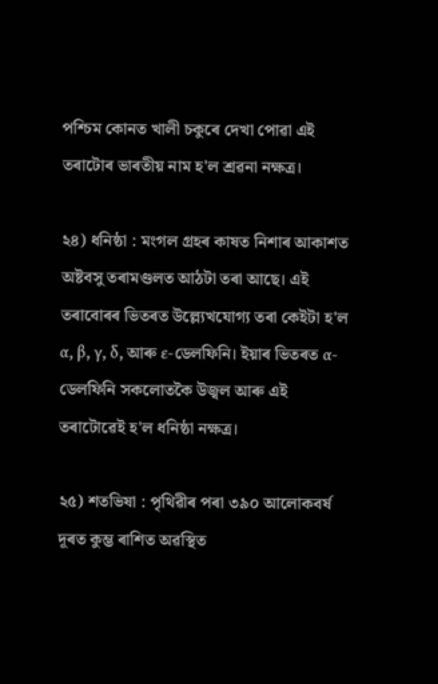পশ্চিম কোনত খালী চকুৰে দেখা পোৱা এই তৰাটোৰ ভাৰতীয় নাম হ'ল শ্ৰৱনা নক্ষত্ৰ।

২৪) ধনিষ্ঠা : মংগল গ্ৰহৰ কাষত নিশাৰ আকাশত অষ্টবসু তৰামণ্ডলত আঠটা তৰা আছে। এই তৰাবোৰৰ ভিতৰত উল্ল্যেখযোগ্য তৰা কেইটা হ'ল α, β, γ, δ, আৰু ε-ডেলফিনি। ইয়াৰ ভিতৰত α-ডেলফিনি সকলোতকৈ উজ্বল আৰু এই তৰাটোৱেই হ'ল ধনিষ্ঠা নক্ষত্ৰ।

২৫) শতভিষা : পৃথিৱীৰ পৰা ৩৯০ আলোকবৰ্ষ দূৰত কুম্ভ ৰাশিত অৱস্থিত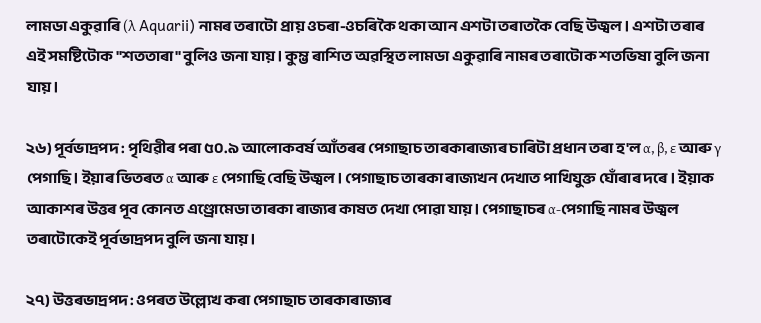লামডা একুৱাৰি (λ Aquarii) নামৰ তৰাটো প্ৰায় ওচৰা-ওচৰিকৈ থকা আন এশটা তৰাতকৈ বেছি উজ্বল। এশটা তৰাৰ এই সমষ্টিটোক "শততাৰা" বুলিও জনা যায়। কুম্ভ ৰাশিত অৱস্থিত লামডা একুৱাৰি নামৰ তৰাটোক শতভিষা বুলি জনা যায়।

২৬) পূৰ্বভাদ্ৰপদ : পৃথিৱীৰ পৰা ৫০.৯ আলোকবৰ্ষ আঁতৰৰ পেগাছাচ তাৰকাৰাজ্যৰ চাৰিটা প্ৰধান তৰা হ'ল α, β, ε আৰু γ পেগাছি। ইয়াৰ ভিতৰত α আৰু ε পেগাছি বেছি উজ্বল। পেগাছাচ তাৰকা ৰাজ্যখন দেখাত পাখিযুক্ত ঘোঁৰাৰ দৰে। ইয়াক আকাশৰ উত্তৰ পূব কোনত এণ্ড্ৰোমেডা তাৰকা ৰাজ্যৰ কাষত দেখা পোৱা যায়। পেগাছাচৰ α-পেগাছি নামৰ উজ্বল তৰাটোকেই পূৰ্বভাদ্ৰপদ বুলি জনা যায়।

২৭) উত্তৰভাদ্ৰপদ : ওপৰত উল্ল্যেখ কৰা পেগাছাচ তাৰকাৰাজ্যৰ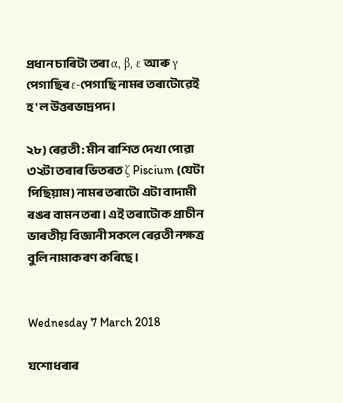প্ৰধান চাৰিটা তৰা α, β, ε আৰু γ পেগাছিৰ ε-পেগাছি নামৰ তৰাটোৱেই হ'ল উত্তৰভাদ্ৰপদ।

২৮) ৰেৱতী : মীন ৰাশিত দেখা পোৱা ৩২টা তৰাৰ ভিতৰত ζ Piscium (যেটা পিছিয়াম) নামৰ তৰাটো এটা বাদামী ৰঙৰ বামন তৰা। এই তৰাটোক প্ৰাচীন ভাৰতীয় বিজ্ঞানী সকলে ৰেৱতী নক্ষত্ৰ বুলি নামাকৰণ কৰিছে।


Wednesday 7 March 2018

যশোধৰাৰ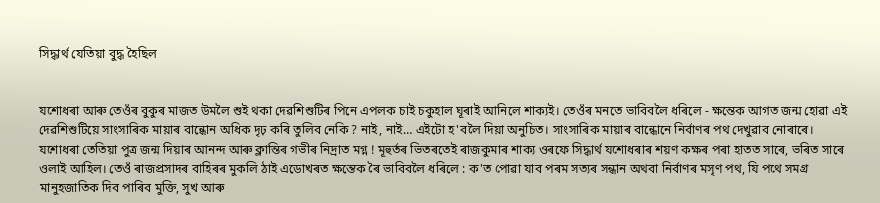সিদ্ধাৰ্থ যেতিয়া বুদ্ধ হৈছিল


যশোধৰা আৰু তেওঁৰ বুকুৰ মাজত উমলৈ শুই থকা দেৱশিশুটিৰ পিনে এপলক চাই চকুহাল ঘূৰাই আনিলে শাক্যই। তেওঁৰ মনতে ভাবিবলৈ ধৰিলে - ক্ষন্তেক আগত জন্ম হোৱা এই দেৱশিশুটিয়ে সাংসাৰিক মায়াৰ বান্ধোন অধিক দৃঢ় কৰি তুলিব নেকি ? নাই, নাই… এইটো হ'বলৈ দিয়া অনুচিত। সাংসাৰিক মায়াৰ বান্ধোনে নিৰ্বাণৰ পথ দেখুৱাব নোৰাৰে। যশোধৰা তেতিয়া পুত্র জন্ম দিয়াৰ আনন্দ আৰু ক্লান্তিৰ গভীৰ নিদ্রাত মগ্ন ! মূহুৰ্তৰ ভিতৰতেই ৰাজকুমাৰ শাক্য ওৰফে সিদ্ধাৰ্থ যশোধৰাৰ শয়ণ কক্ষৰ পৰা হাতত সাৰে, ভৰিত সাৰে ওলাই আহিল। তেওঁ ৰাজপ্ৰসাদৰ বাহিৰৰ মুকলি ঠাই এডোখৰত ক্ষন্তেক ৰৈ ভাবিবলৈ ধৰিলে : ক'ত পোৱা যাব পৰম সত্যৰ সন্ধান অথবা নিৰ্বাণৰ মসৃণ পথ, যি পথে সমগ্ৰ মানুহজাতিক দিব পাৰিব মুক্তি, সুখ আৰু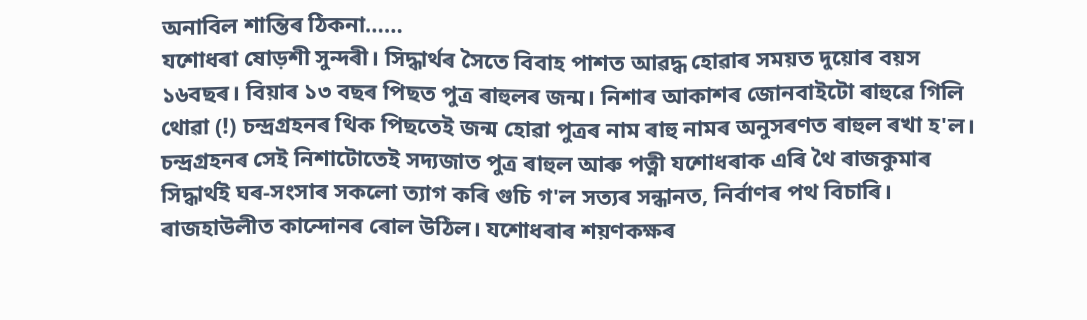অনাবিল শান্তিৰ ঠিকনা……
যশোধৰা ষোড়শী সুন্দৰী। সিদ্ধাৰ্থৰ সৈতে বিবাহ পাশত আৱদ্ধ হোৱাৰ সময়ত দুয়োৰ বয়স ১৬বছৰ। বিয়াৰ ১৩ বছৰ পিছত পুত্ৰ ৰাহুলৰ জন্ম। নিশাৰ আকাশৰ জোনবাইটো ৰাহুৱে গিলি থোৱা (!) চন্দ্ৰগ্ৰহনৰ থিক পিছতেই জন্ম হোৱা পুত্ৰৰ নাম ৰাহু নামৰ অনুসৰণত ৰাহুল ৰখা হ'ল। চন্দ্ৰগ্ৰহনৰ সেই নিশাটোতেই সদ্যজাত পুত্ৰ ৰাহুল আৰু পত্নী যশোধৰাক এৰি থৈ ৰাজকুমাৰ সিদ্ধাৰ্থই ঘৰ-সংসাৰ সকলো ত্যাগ কৰি গুচি গ'ল সত্যৰ সন্ধানত, নিৰ্বাণৰ পথ বিচাৰি।
ৰাজহাউলীত কান্দোনৰ ৰোল উঠিল। যশোধৰাৰ শয়ণকক্ষৰ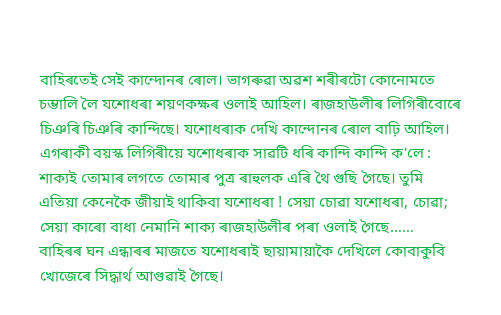বাহিৰতেই সেই কান্দোনৰ ৰোল। ভাগৰুৱা অৱশ শৰীৰটো কোনোমতে চম্ভালি লৈ যশোধৰা শয়ণকক্ষৰ ওলাই আহিল। ৰাজহাউলীৰ লিগিৰীবোৰে চিঞৰি চিঞৰি কান্দিছে। যশোধৰাক দেখি কান্দোনৰ ৰোল বাঢ়ি আহিল। এগৰাকী বয়স্ক লিগিৰীয়ে যশোধৰাক সাৱটি ধৰি কান্দি কান্দি ক'লে : শাক্যই তোমাৰ লগতে তোমাৰ পুত্ৰ ৰাহুলক এৰি থৈ গুছি গৈছে। তুমি এতিয়া কেনেকৈ জীয়াই থাকিবা যশোধৰা ! সেয়া চোৱা যশোধৰা, চোৱা; সেয়া কাৰো বাধা নেমানি শাক্য ৰাজহাউলীৰ পৰা ওলাই গৈছে……
বাহিৰৰ ঘন এন্ধাৰৰ মাজতে যশোধৰাই ছায়ামায়াকৈ দেখিলে কোবাকুবি খোজেৰে সিদ্ধাৰ্থ আগুৱাই গৈছে।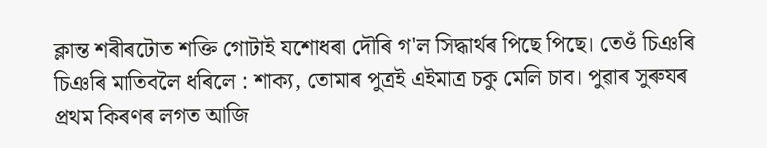ক্লান্ত শৰীৰটোত শক্তি গোটাই যশোধৰা দৌৰি গ'ল সিদ্ধাৰ্থৰ পিছে পিছে। তেওঁ চিঞৰি চিঞৰি মাতিবলৈ ধৰিলে : শাক্য, তোমাৰ পুত্ৰই এইমাত্ৰ চকু মেলি চাব। পুৱাৰ সুৰুযৰ প্ৰথম কিৰণৰ লগত আজি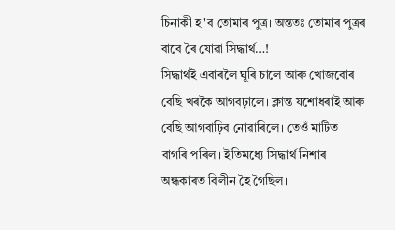চিনাকী হ'ব তোমাৰ পুত্ৰ। অন্ততঃ তোমাৰ পুত্ৰৰ বাবে ৰৈ যোৱা সিদ্ধাৰ্থ…!
সিদ্ধাৰ্থই এবাৰলৈ ঘূৰি চালে আৰু খোজবোৰ বেছি খৰকৈ আগবঢ়ালে। ক্লান্ত যশোধৰাই আৰু বেছি আগবাঢ়িব নোৱাৰিলে। তেওঁ মাটিত বাগৰি পৰিল। ইতিমধ্যে সিদ্ধাৰ্থ নিশাৰ অন্ধকাৰত বিলীন হৈ গৈছিল।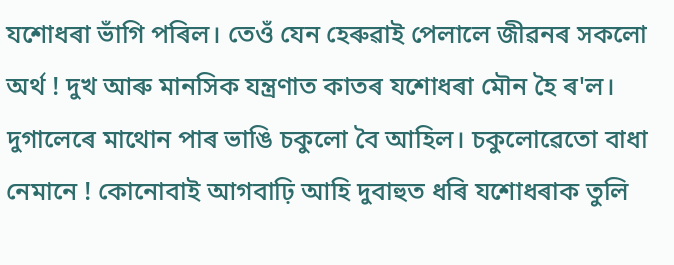যশোধৰা ভাঁগি পৰিল। তেওঁ যেন হেৰুৱাই পেলালে জীৱনৰ সকলো অৰ্থ ! দুখ আৰু মানসিক যন্ত্ৰণাত কাতৰ যশোধৰা মৌন হৈ ৰ'ল। দুগালেৰে মাথোন পাৰ ভাঙি চকুলো বৈ আহিল। চকুলোৱেতো বাধা নেমানে ! কোনোবাই আগবাঢ়ি আহি দুবাহুত ধৰি যশোধৰাক তুলি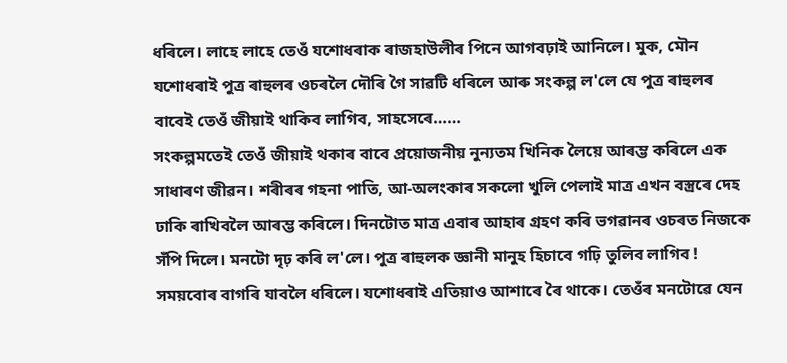ধৰিলে। লাহে লাহে তেওঁ যশোধৰাক ৰাজহাউলীৰ পিনে আগবঢ়াই আনিলে। মুক, মৌন যশোধৰাই পুত্ৰ ৰাহুলৰ ওচৰলৈ দৌৰি গৈ সাৱটি ধৰিলে আৰু সংকল্প ল'লে যে পুত্ৰ ৰাহুলৰ বাবেই তেওঁ জীয়াই থাকিব লাগিব, সাহসেৰে……
সংকল্পমতেই তেওঁ জীয়াই থকাৰ বাবে প্রয়োজনীয় নুন্যতম খিনিক লৈয়ে আৰম্ভ কৰিলে এক সাধাৰণ জীৱন। শৰীৰৰ গহনা পাতি, আ-অলংকাৰ সকলো খুলি পেলাই মাত্র এখন বস্ত্রৰে দেহ ঢাকি ৰাখিবলৈ আৰম্ভ কৰিলে। দিনটোত মাত্র এবাৰ আহাৰ গ্রহণ কৰি ভগৱানৰ ওচৰত নিজকে সঁপি দিলে। মনটো দৃঢ় কৰি ল'লে। পুত্ৰ ৰাহুলক জ্ঞানী মানুহ হিচাবে গঢ়ি তুলিব লাগিব !
সময়বোৰ বাগৰি যাবলৈ ধৰিলে। যশোধৰাই এতিয়াও আশাৰে ৰৈ থাকে। তেওঁৰ মনটোৱে যেন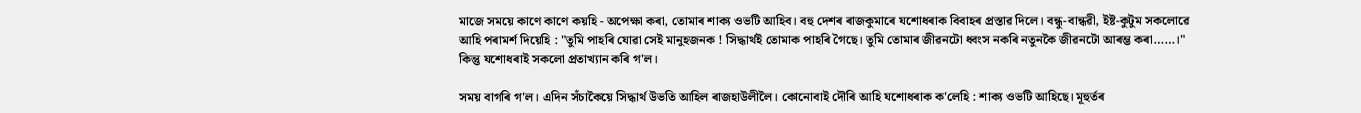মাজে সময়ে কাণে কাণে কয়হি - অপেক্ষা কৰা, তোমাৰ শাক্য ওভটি আহিব। বহু দেশৰ ৰাজকুমাৰে যশোধৰাক বিবাহৰ প্রস্তাৱ দিলে। বন্ধু-বান্ধৱী, ইষ্ট-কুটুম সকলোৱে আহি পৰামৰ্শ দিয়েহি : "তুমি পাহৰি যোৱা সেই মানুহজনক ! সিদ্ধাৰ্থই তোমাক পাহৰি গৈছে। তুমি তোমাৰ জীৱনটো ধ্বংস নকৰি নতুনকৈ জীৱনটো আৰম্ভ কৰা……।" কিন্তু যশোধৰাই সকলো প্রতাখ্যান কৰি গ'ল।

সময় বাগৰি গ'ল। এদিন সঁচাকৈয়ে সিদ্ধাৰ্থ উভতি আহিল ৰাজহাউলীলৈ। কোনোবাই দৌৰি আহি যশোধৰাক ক'লেহি : শাক্য ওভটি আহিছে। মূহুৰ্তৰ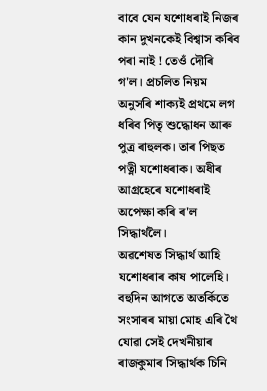বাবে যেন যশোধৰাই নিজৰ কান দুখনকেই বিশ্বাস কৰিব পৰা নাই ! তেওঁ দৌৰি গ'ল। প্ৰচলিত নিয়ম অনুসৰি শাক্যই প্ৰথমে লগ ধৰিব পিতৃ শুদ্ধোধন আৰু পুত্ৰ ৰাহুলক। তাৰ পিছত পত্নী যশোধৰাক। অধীৰ আগ্ৰহেৰে যশোধৰাই অপেক্ষা কৰি ৰ'ল সিদ্ধাৰ্থলৈ।
অৱশেষত সিদ্ধাৰ্থ আহি যশোধৰাৰ কাষ পালেহি। বহুদিন আগতে অতৰ্কিতে সংসাৰৰ মায়া মোহ এৰি থৈ যোৱা সেই দেখনীয়াৰ ৰাজকুমাৰ সিদ্ধাৰ্থক চিনি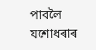পাবলৈ যশোধৰাৰ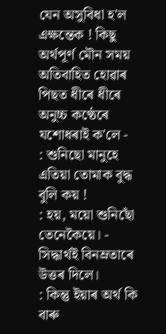যেন অসুবিধা হ'ল এক্ষন্তেক ! কিছু অৰ্থপূৰ্ণ মৌন সময় অতিবাহিত হোৱাৰ পিছত ধীৰে ধীৰে অনুচ্চ কণ্ঠেৰে যশোধৰাই ক'লে -
: শুনিছো মানুহে এতিয়া তোমাক বুদ্ধ বুলি কয় !
: হয়, ময়ো শুনিছোঁ তেনেকৈয়ে। - সিদ্ধাৰ্থই বিনম্রতাৰে উত্তৰ দিলে।
: কিন্তু ইয়াৰ অৰ্থ কি বাৰু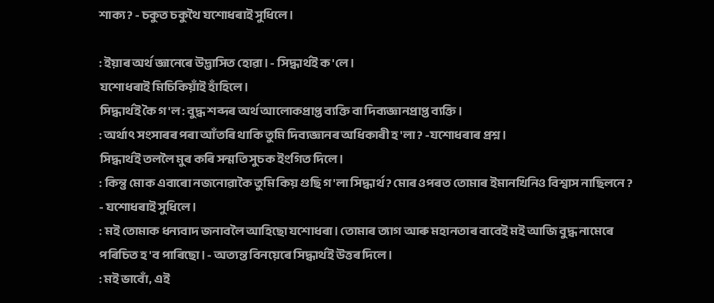শাক্য ? - চকুত চকুথৈ যশোধৰাই সুধিলে।

: ইয়াৰ অৰ্থ জ্ঞানেৰে উদ্ভাসিত হোৱা। - সিদ্ধাৰ্থই ক'লে।
যশোধৰাই মিচিকিয়াঁই হাঁহিলে।
সিদ্ধাৰ্থই কৈ গ'ল : বুদ্ধ শব্দৰ অৰ্থ আলোকপ্ৰাপ্ত ব্যক্তি বা দিব্যজ্ঞানপ্ৰাপ্ত ব্যক্তি।
: অৰ্থাৎ সংসাৰৰ পৰা আঁতৰি থাকি তুমি দিব্যজ্ঞানৰ অধিকাৰী হ'লা ? -যশোধৰাৰ প্ৰশ্ন।
সিদ্ধাৰ্থই তললৈ মুৰ কৰি সন্মতি সুচক ইংগিত দিলে।
: কিন্তু মোক এবাৰো নজনোৱাকৈ তুমি কিয় গুছি গ'লা সিদ্ধাৰ্থ ? মোৰ ওপৰত তোমাৰ ইমানখিনিও বিশ্বাস নাছিলনে ? - যশোধৰাই সুধিলে।
: মই তোমাক ধন্যবাদ জনাবলৈ আহিছো যশোধৰা। তোমাৰ ত্যাগ আৰু মহানতাৰ বাবেই মই আজি বুদ্ধ নামেৰে পৰিচিত হ'ব পাৰিছো। - অত্যন্ত বিনয়েৰে সিদ্ধাৰ্থই উত্তৰ দিলে।
: মই ভাবোঁ, এই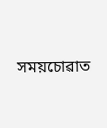সময়চোৱাত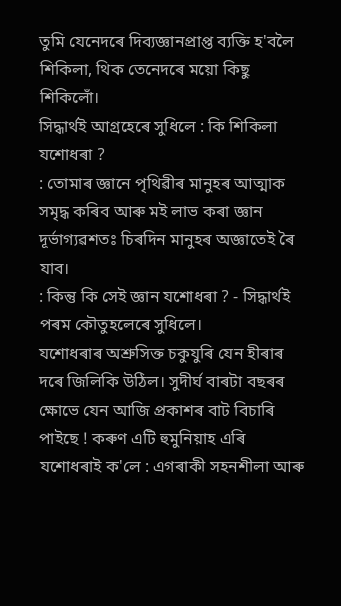তুমি যেনেদৰে দিব্যজ্ঞানপ্ৰাপ্ত ব্যক্তি হ'বলৈ শিকিলা, থিক তেনেদৰে ময়ো কিছু শিকিলোঁ।
সিদ্ধাৰ্থই আগ্ৰহেৰে সুধিলে : কি শিকিলা যশোধৰা ?
: তোমাৰ জ্ঞানে পৃথিৱীৰ মানুহৰ আত্মাক সমৃদ্ধ কৰিব আৰু মই লাভ কৰা জ্ঞান দূৰ্ভাগ্যৱশতঃ চিৰদিন মানুহৰ অজ্ঞাতেই ৰৈ যাব।
: কিন্তু কি সেই জ্ঞান যশোধৰা ? - সিদ্ধাৰ্থই পৰম কৌতুহলেৰে সুধিলে।
যশোধৰাৰ অশ্রুসিক্ত চকুযুৰি যেন হীৰাৰ দৰে জিলিকি উঠিল। সুদীৰ্ঘ বাৰটা বছৰৰ ক্ষোভে যেন আজি প্ৰকাশৰ বাট বিচাৰি পাইছে ! কৰুণ এটি হুমুনিয়াহ এৰি যশোধৰাই ক'লে : এগৰাকী সহনশীলা আৰু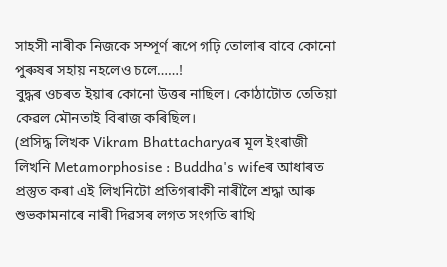সাহসী নাৰীক নিজকে সম্পূৰ্ণ ৰূপে গঢ়ি তোলাৰ বাবে কোনো পুৰুষৰ সহায় নহলেও চলে……!
বুদ্ধৰ ওচৰত ইয়াৰ কোনো উত্তৰ নাছিল। কোঠাটোত তেতিয়া কেৱল মৌনতাই বিৰাজ কৰিছিল।
(প্ৰসিদ্ধ লিখক Vikram Bhattacharyaৰ মূল ইংৰাজী লিখনি Metamorphosise : Buddha's wifeৰ আধাৰত প্ৰস্তুত কৰা এই লিখনিটো প্ৰতিগৰাকী নাৰীলৈ শ্ৰদ্ধা আৰু শুভকামনাৰে নাৰী দিৱসৰ লগত সংগতি ৰাখি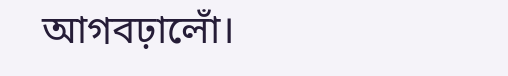আগবঢ়ালোঁ।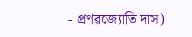- প্ৰণৱজ্যোতি দাস)